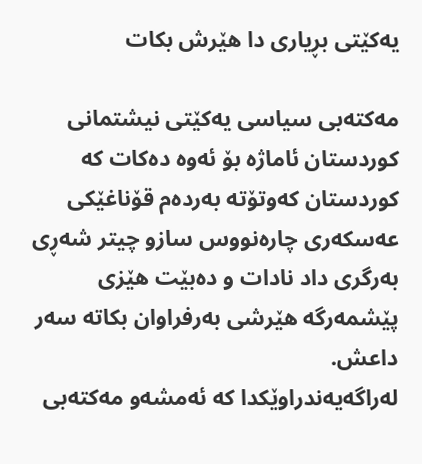یه‌کێتی بڕیاری دا هێرش بکات

مه‌کته‌بی سیاسی یه‌کێتی نیشتمانی کوردستان ئاماژه‌ بۆ ئه‌وه‌ ده‌کات که‌ کوردستان که‌وتۆته‌ به‌رده‌م قۆناغێکی عه‌سکه‌ری چاره‌نووس سازو چیتر شه‌ڕی به‌رگری داد نادات و ده‌بێت هێزی پێشمه‌رگه‌ هێرشی به‌رفراوان بکاته‌ سه‌ر داعش.
له‌راگه‌یه‌ندراوێکدا که‌ ئه‌مشه‌و مه‌کته‌بی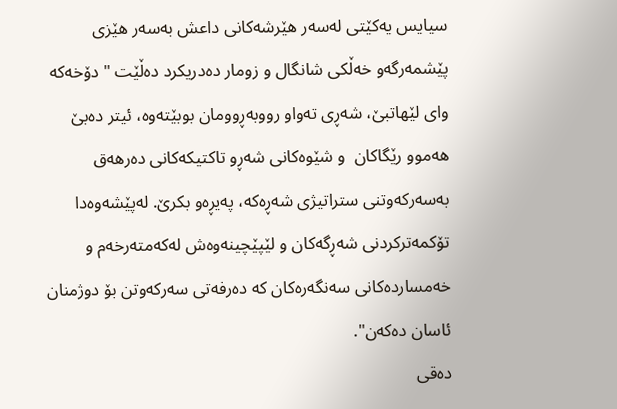سیایس یه‌کێتی له‌سه‌ر هێرشه‌کانی داعش به‌سه‌ر هێزی پێشمه‌رگه‌و خه‌ڵکی شانگال و زومار ده‌دریکرد ده‌ڵێت " دۆخه‌كه وای لێهاتبێ، شه‌ڕی ته‌واو رووبه‌ڕوومان بوبێته‌وه‌، ئیتر ده‌بێ هه‌موو رێگاكان  و شێوه‌كانی شه‌ڕو تاكتیكه‌كانی ده‌رهه‌ق به‌سه‌ركه‌وتنی ستراتیژی شه‌ڕه‌كه‌، په‌یڕه‌و بكرێ. له‌پێشه‌وه‌دا تۆكمه‌تركردنی شه‌ڕگه‌كان و لێپێچینه‌وه‌ش له‌كه‌مته‌رخه‌م و خه‌مسارده‌كانی سه‌نگه‌ره‌كان كه‌ ده‌رفه‌تی سه‌ركه‌وتن بۆ دوژمنان ئاسان ده‌كه‌ن".
ده‌قی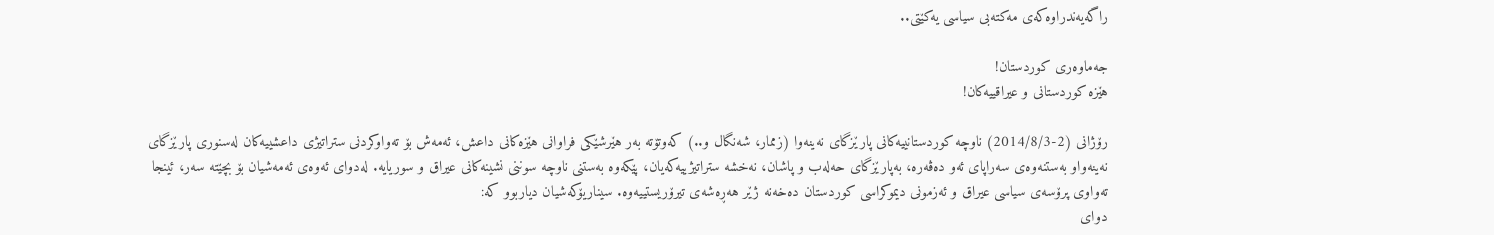راگه‌یه‌ندراوه‌كه‌ی مه‌كته‌بی سیاسی یه‌كێتی..

جه‌ماوه‌ری كوردستان!
هێزه‌ كوردستانی و عیراقییه‌كان!

رۆژانی (2-2014/8/3) ناوچه‌ كوردستانییه‌كانی پارێزگای نه‌ینه‌وا (زممار، شه‌نگال و..) كه‌وتۆته‌ به‌ر هێرشێكی فراوانی هێزه‌كانی داعش، ئه‌مه‌ش بۆ ته‌واوكردنی ستراتیژی داعشییه‌كان له‌سنوری پارێزگای نه‌ینه‌واو به‌ستنه‌وه‌ی سه‌راپای ئه‌و ده‌ڤه‌ره‌، به‌پارێزگای حه‌له‌ب و پاشان، نه‌خشه‌ ستراتیژییه‌كه‌یان، پێكه‌وه‌ به‌ستنی ناوچه‌ سوننی نشینه‌كانی عیراق و سوریایه‌. له‌دوای ئه‌وه‌ی ئه‌مه‌شیان بۆ بچێته‌ سه‌ر، ئینجا ته‌واوی پرۆسه‌ی سیاسی عیراق و ئه‌زمونی دیموكراسی كوردستان ده‌خه‌نه‌ ژێر هه‌ڕه‌شه‌ی تیرۆریستییه‌وه‌. سیناریۆكه‌شیان دیاربوو كه‌:
دوای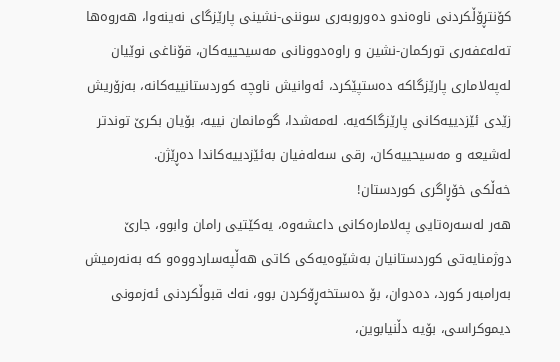كۆنتڕۆڵكردنی ناوه‌ندو ده‌وروبه‌ری سوننی-نشینی پارێزگای نه‌ینه‌وا، هه‌روه‌ها ته‌له‌عفه‌ری توركمان-نشین و راوه‌دوونانی مه‌سیحییه‌كان، قۆناغی نوێیان له‌په‌لاماری پارێزگاكه‌ ده‌ستپێكرد، ئه‌وانیش ناوچه‌ كوردستانییه‌كانه‌، به‌زۆریش زێدی ئێزدییه‌كانی پارێزگاكه‌یه‌. له‌مه‌شدا، گومانمان نییه‌، بۆیان بكرێ توندتر له‌شیعه‌ و مه‌سیحییه‌كان، رقی سه‌له‌فیان به‌ئێزدییه‌كاندا ده‌ڕێژن.
خه‌ڵكی خۆڕاگری كوردستان!
هه‌ر له‌سه‌ره‌تایی په‌لاماره‌كانی داعشه‌وه‌، یه‌كێتیی رامان وابوو، جارێ دوژمنایه‌تی كوردستانیان به‌شێوه‌یه‌كی كاتی هه‌ڵپه‌ساردووه‌و كه‌ به‌نه‌رمیش به‌رامبه‌ر كورد، ده‌دوان، بۆ ده‌ستخه‌ڕۆكردن بوو، نه‌ك قبوڵكردنی ئه‌زمونی دیموكراسی، بۆیه‌ دڵنیابوین،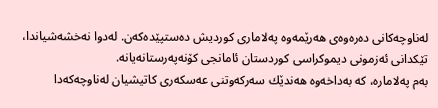له‌ناوچه‌كانی ده‌ره‌وه‌ی هه‌رێمه‌وه‌ په‌لاماری كوردیش ده‌ستپێده‌كه‌ن. له‌دوا نه‌خشه‌شیاندا، تێكدانی ئه‌زمونی دیموكراسی كوردستان ئامانجی كۆنه‌په‌رستانه‌یانه‌.
به‌م په‌لاماره‌، كه‌ به‌داخه‌وه‌ هه‌ندێك سه‌ركه‌وتنی عه‌سكه‌ری كاتیشیان له‌ناوچه‌كه‌دا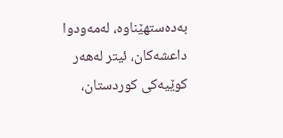به‌ده‌ستهێناوه‌، له‌مه‌ودوا داعشه‌كان، ئیتر له‌هه‌ر كوێیه‌كی كوردستان،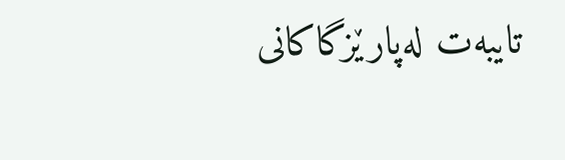تایبه‌ت له‌پارێزگاكانی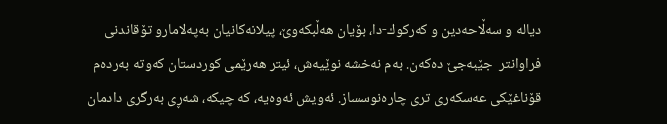دیاله‌ و سه‌ڵاحه‌دین و كه‌ركوك-دا، بۆیان هه‌ڵبكه‌وێ، پیلانه‌كانیان به‌په‌لامارو تۆقاندنی فراوانتر  جێبه‌جێ ده‌كه‌ن. به‌م نه‌خشه‌ نوێیه‌ش، ئیتر هه‌رێمی كوردستان كه‌وته‌ به‌رده‌م قۆناغێكی عه‌سكه‌ری تری چاره‌نوسساز. ئه‌ویش ئه‌وه‌یه‌، كه‌ چیكه‌، شه‌ڕی به‌رگری دادمان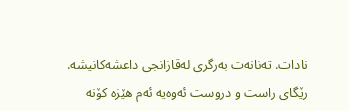نادات. ته‌نانه‌ت به‌رگری له‌قازانجی داعشه‌كانیشه‌. رێگای راست و دروست ئه‌وه‌یه‌ ئه‌م هێزه‌ كۆنه‌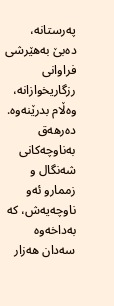په‌رستانه‌، ده‌بێ به‌هێرشی فراوانی رزگاریخوازانه‌، وه‌ڵام بدرێنه‌وه‌.
ده‌رهه‌ق به‌ناوچه‌كانی شه‌نگال و زممارو ئه‌و ناوچه‌یه‌ش، كه‌ به‌داخه‌وه‌ سه‌دان هه‌زار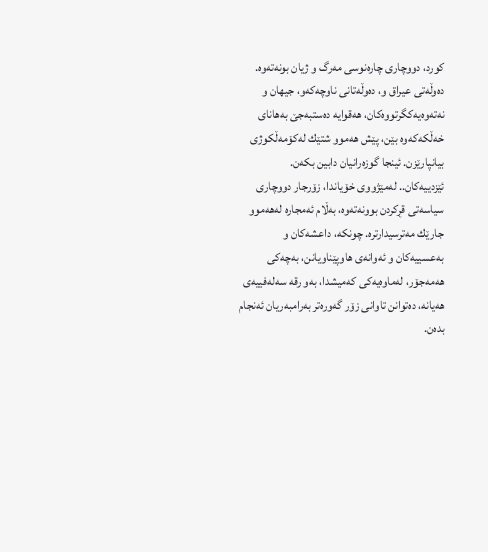كورد، دووچاری چاره‌نوسی مه‌رگ و ژیان بونه‌ته‌وه‌. ده‌وڵه‌تی عیراق و، ده‌وڵه‌تانی ناوچه‌كه‌و، جیهان و نه‌ته‌وه‌یه‌كگرتووه‌كان، هه‌قوایه‌ ده‌ستبه‌جێ به‌هانای خه‌ڵكه‌كه‌وه‌ بێن، پێش هه‌موو شتێك له‌كۆمه‌ڵكوژی بیانپارێزن. ئینجا گوزه‌رانیان دابین بكه‌ن.
ئێزدییه‌كان.. له‌مێژووی خۆیاندا، زۆرجار دووچاری سیاسه‌تی قڕكردن بوونه‌ته‌وه‌، به‌ڵام ئه‌مجاره‌ له‌هه‌موو جارێك مه‌ترسیدارتره‌. چونكه‌، داعشه‌كان و به‌عسییه‌كان و ئه‌وانه‌ی هاوپێناویانن، به‌چه‌كی هه‌مه‌جۆر، له‌ماوه‌یه‌كی كه‌میشدا، به‌و رقه‌ سه‌له‌فییه‌ی هه‌یانه‌، ده‌توانن تاوانی زۆر گه‌وره‌تر به‌رامبه‌ریان ئه‌نجام بده‌ن.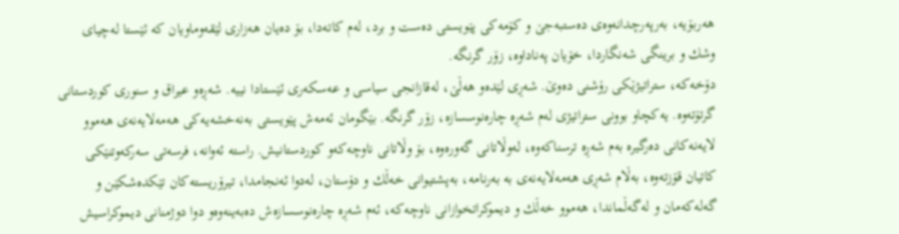هه‌ربۆیه‌، به‌رپه‌رچدانه‌وه‌ی ده‌ستبه‌جێ و كۆمه‌كی پێویستی ده‌ست و برد، له‌م كاته‌دا، بۆ ده‌یان هه‌زاری لێقه‌وماویان كه‌ ئێستا له‌چیای وشك و برینگی شه‌نگاردا، خۆیان په‌ناداوه‌، زۆر گرنگه‌.
دۆخه‌كه‌، ستراتیژێكی رۆشنی ده‌وێ. شه‌ڕی لێده‌و هه‌ڵێ، له‌قازانجی سیاسی و عه‌سكه‌ری ئێستادا نییه‌. شه‌ڕه‌و عیراق و سنوری كوردستانی گرتۆته‌وه‌. یه‌كچاو بوونی ستراتیژی له‌م شه‌ڕه‌ چاره‌نوسسازه‌، زۆر گرنگه‌. بێگومان ئه‌مه‌ش پێویستی به‌نه‌خشه‌یه‌كی هه‌مه‌لایه‌نه‌ی هه‌موو لایه‌نه‌كانی ده‌رگیره‌ به‌م شه‌ڕه‌ ترسناكه‌وه‌، له‌وڵاتانی گه‌وره‌وه‌، بۆ وڵاتانی ناوچه‌كه‌و كوردستانیش. راسته‌ ئه‌وانه‌، فرسه‌تی سه‌ركه‌وتنێكی كاتیان قۆزته‌وه‌، به‌ڵام شه‌ڕی هه‌مه‌لایه‌نه‌ی به‌ به‌رنامه‌، به‌پشتیوانی خه‌ڵك و دۆستان، له‌دوا ئه‌نجامدا، تیرۆریسته‌كان تێكده‌شكێن و گه‌له‌كه‌مان و له‌گه‌ڵماندا، هه‌موو خه‌ڵك و دیموكراتخوازانی ناوچه‌كه‌، ئه‌م شه‌ڕه‌ چاره‌نوسسازه‌ش ده‌به‌ینه‌وه‌و دوا دوژمنانی دیموكراسیش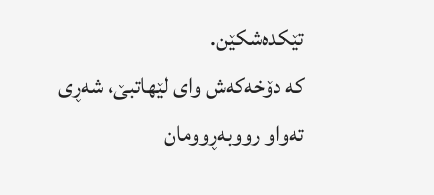تێكده‌شكێن.
كه‌ دۆخه‌كه‌ش وای لێهاتبێ، شه‌ڕی ته‌واو رووبه‌ڕوومان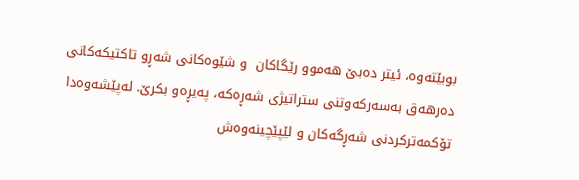بوبێته‌وه‌، ئیتر ده‌بێ هه‌موو رێگاكان  و شێوه‌كانی شه‌ڕو تاكتیكه‌كانی ده‌رهه‌ق به‌سه‌ركه‌وتنی ستراتیژی شه‌ڕه‌كه‌، په‌یڕه‌و بكرێ. له‌پێشه‌وه‌دا تۆكمه‌تركردنی شه‌ڕگه‌كان و لێپێچینه‌وه‌ش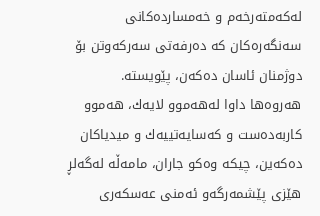له‌كه‌مته‌رخه‌م و خه‌مسارده‌كانی سه‌نگه‌ره‌كان كه‌ ده‌رفه‌تی سه‌ركه‌وتن بۆ دوژمنان ئاسان ده‌كه‌ن، پێویسته‌. هه‌روه‌ها داوا له‌هه‌موو لایه‌ك، هه‌موو كاربه‌ده‌ست و كه‌سایه‌تییه‌ك و میدیاكان ده‌كه‌ین، چیكه‌ وه‌كو جاران، مامه‌ڵه‌ له‌گه‌لڕ هێزی پێشمه‌رگه‌و ئه‌منی عه‌سكه‌ری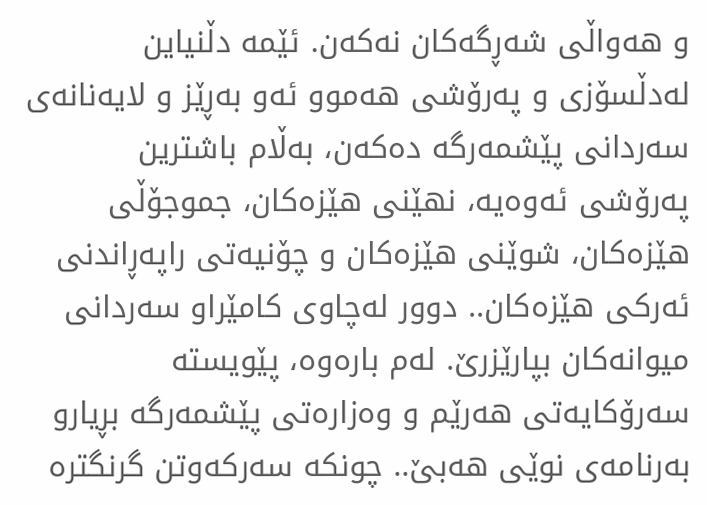و هه‌واڵی شه‌ڕگه‌كان نه‌كه‌ن. ئێمه‌ دڵنیاین له‌دڵسۆزی و په‌رۆشی هه‌موو ئه‌و به‌ڕێز و لایه‌نانه‌ی سه‌ردانی پێشمه‌رگه‌ ده‌كه‌ن، به‌ڵام باشترین په‌رۆشی ئه‌وه‌یه‌، نهێنی هێزه‌كان، جموجۆڵی هێزه‌كان، شوێنی هێزه‌كان و چۆنیه‌تی راپه‌ڕاندنی ئه‌ركی هێزه‌كان.. دوور له‌چاوی كامێراو سه‌ردانی میوانه‌كان بپارێزرێ. له‌م باره‌وه‌، پێویسته‌ سه‌رۆكایه‌تی هه‌رێم و وه‌زاره‌تی پێشمه‌رگه‌ بڕیارو به‌رنامه‌ی نوێی هه‌بێ.. چونكه‌ سه‌ركه‌وتن گرنگتره‌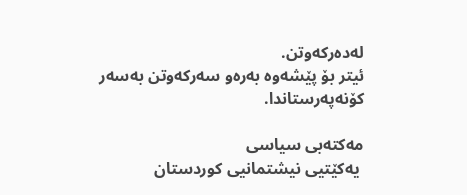له‌ده‌ركه‌وتن.
ئیتر بۆ پێشه‌وه‌ به‌ره‌و سه‌ركه‌وتن به‌سه‌ر كۆنه‌په‌رستاندا.

مه‌كته‌بی سیاسی
 یه‌كێتیی نیشتمانیی كوردستان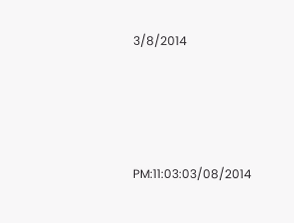3/8/2014




PM:11:03:03/08/2014